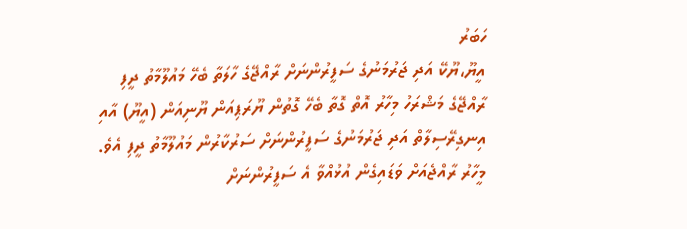ހަބަރު
އީޔޫ،ޔޫކޭ އަދި ޖަރުމަނުގެ ސަފީރުންނަށް ރާއްޖޭގެ ހާލަތާ ބެހޭ މައުލޫމާތު ދީފި
ރާއްޖޭގެ މަޝްރަހު މިހާރު އޮތް ގޮތާ ބެހޭ ގޮތުން ޔޫރަޕިއަން ޔޫނިއަން (އީޔޫ) އާއި އިނގިރޭސިލާތް އަދި ޖަރުމަނުގެ ސަފީރުންނަށް ސަރުކާރުން މައުލޫމާތު ދީފި އެވެ.
މީހާރު ރާއްޖެއަށް ވަޑައިގެން އުޅުއްވާ އެ ސަފީރުންނަށް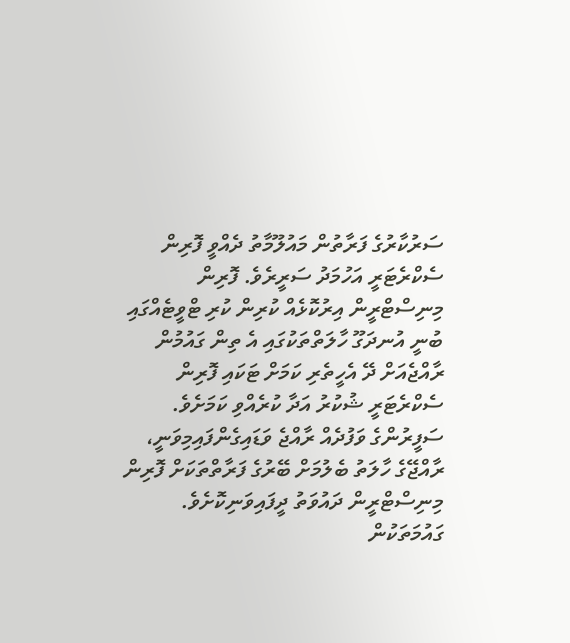ސަރުކާރުގެ ފަރާތުން މައުލޫމާތު ދެއްވީ ފޮރިން ސެކްރެޓަރީ އަހުމަދު ސަރީރެވެ. ފޮރިން މިނިސްޓްރީން އިރުކޮޅެއް ކުރިން ކުރި ޓްވީޓެއްގައި ބުނީ އުނދަގޫ ހާލަތްތަކުގައި އެ ތިން ގައުމުން ރާއްޖެއަށް ދޭ އެހީތެރި ކަމަށް ޓަކައި ފޮރިން ސެކްރެޓަރީ ޝުކުރު އަދާ ކުރެއްވި ކަމަށެވެ.
ސަފީރުންގެ ވަފުދެއް ރާއްޖެ ވަޑައިގެންފައިމިވަނީ، ރާއްޖޭގެ ހާލަތު ބެލުމަށް ބޭރުގެ ފަރާތްތަކަށް ފޮރިން މިނިސްޓްރީން ދައުވަތު ދީފައިވަނިކޮށެވެ.
ގައުމަތަކުން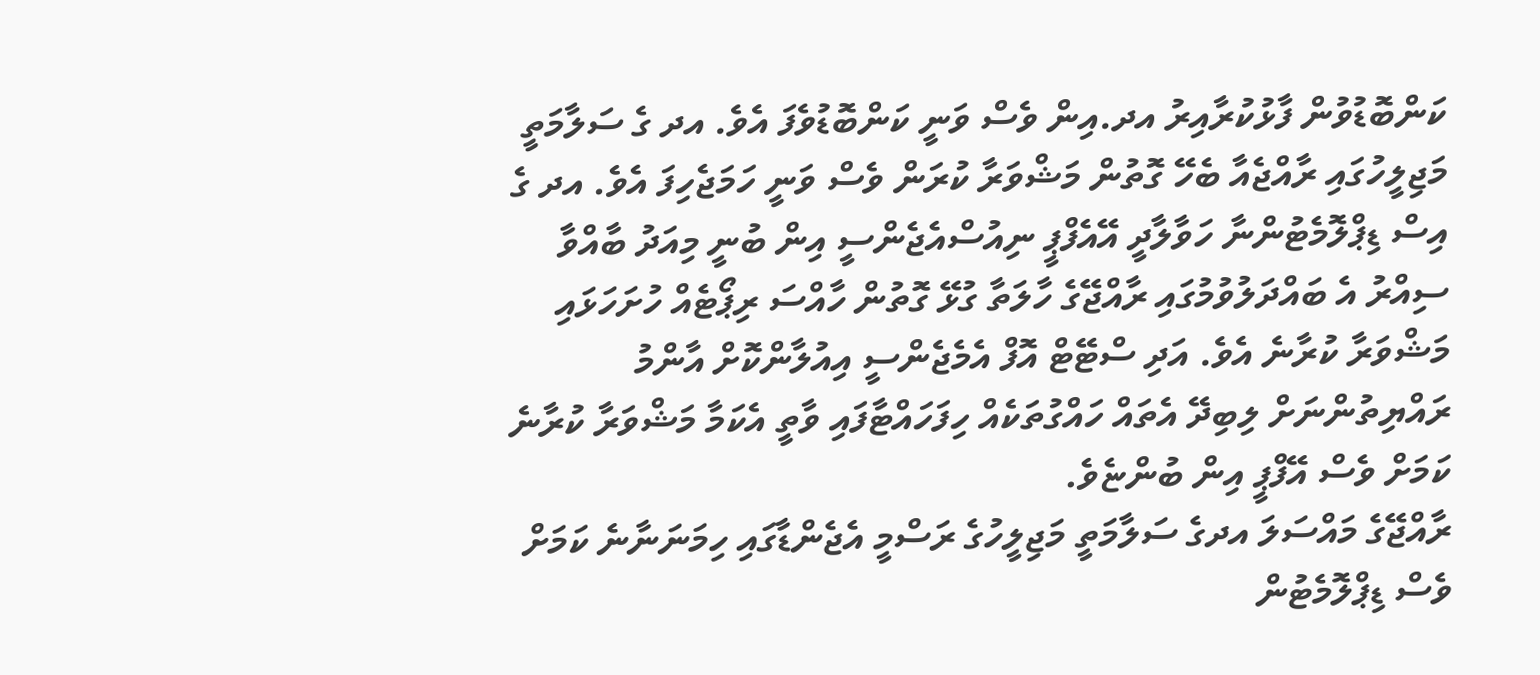ކަންބޮޑުވުން ފާޅުކުރާއިރު އދ.އިން ވެސް ވަނީ ކަންބޮޑުވެފަ އެވެ. އދ ގެ ސަލާމަތީ މަޖިލީހުގައި ރާއްޖެއާ ބެހޭ ގޮތުން މަޝްވަރާ ކުރަން ވެސް ވަނީ ހަމަޖެހިފަ އެވެ. އދ ގެ އިސް ޑިޕްލޮމެޓުންނާ ހަވާލާދީ އޭއެފްޕީ ނިއުސްއެޖެންސީ އިން ބުނީ މިއަދު ބާއްވާ ސިއްރު އެ ބައްދަލުވުމުގައި ރާއްޖޭގެ ހާލަތާ ގުޅޭ ގޮތުން ހާއްސަ ރިޕޯޓެއް ހުށަހަޅައި މަޝްވަރާ ކުރާނެ އެވެ. އަދި ސްޓޭޓް އޮފް އެމެޖެންސީ އިއުލާންކޮށް އާންމު ރައްޔިތުންނަށް ލިބިދޭ އެތައް ހައްގުތަކެއް ހިފަހައްޓާފައި ވާތީ އެކަމާ މަޝްވަރާ ކުރާނެ ކަމަށް ވެސް އޭފްޕީ އިން ބުންޏެވެ.
ރާއްޖޭގެ މައްސަލަ އދގެ ސަލާމަތީ މަޖިލީހުގެ ރަސްމީ އެޖެންޑާގައި ހިމަނަނާނެ ކަމަށް ވެސް ޑިޕްލޮމެޓުން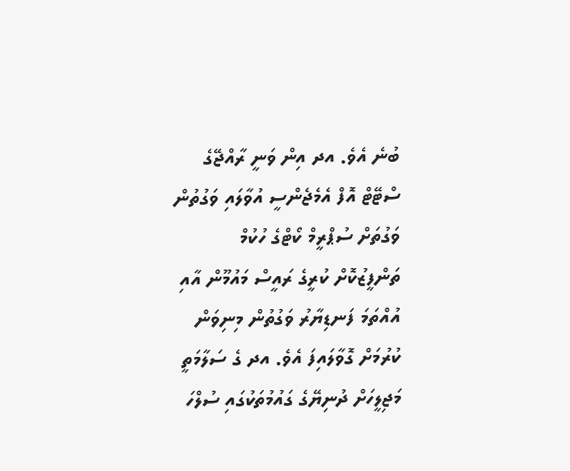ބުނެ އެވެ. އދ އިން ވަނީ ރާއްޖޭގެ ސްޓޭޓް އޮފް އެމެޖެންސީ އުވާލައި ވަގުތުން ވަގުތަށް ސުޕްރީމް ކޯޓްގެ ހުކުމް ތަންފީޒުކޮށް ކުރީގެ ރައީސް މައުމޫން އާއި އުއްތަމަ ފަނޑިޔާރު ވަގުތުން މިނިވަން ކުރުމަށް ގޮވާލައިފަ އެވެ. އދ ގެ ސަލާމަތީ މަޖިލީހަށް ދުނިޔޭގެ ގައުމުތަކުގައި ސުލްހަ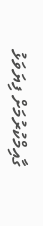ގާއިމްކުރުމަށް ފިޔަވަޅު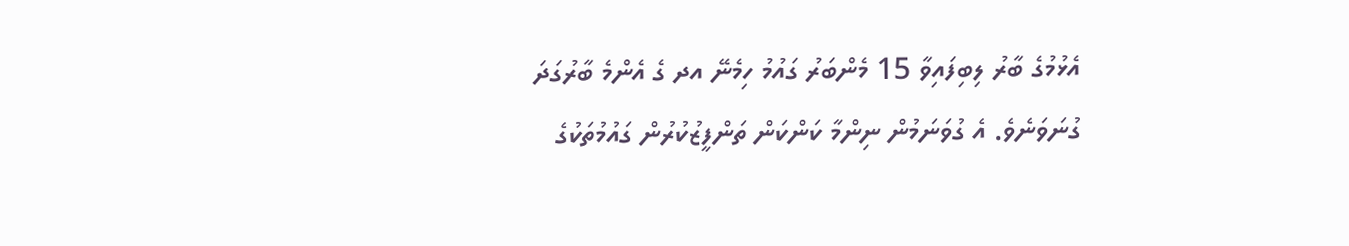އެޅުމުގެ ބާރު ލިބިފައިވާ 15 މެންބަރު ގައުމު ހިމެނޭ އދ ގެ އެންމެ ބާރުގަދަ ގުނަވަނެވެ. އެ ގުވަނަމުން ނިންމާ ކަންކަން ތަންފީޒުކުރުން ގައުމުތަކުގެ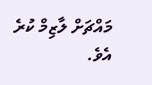މައްޗަށް ލާޒިމް ކުރެ އެވެ.